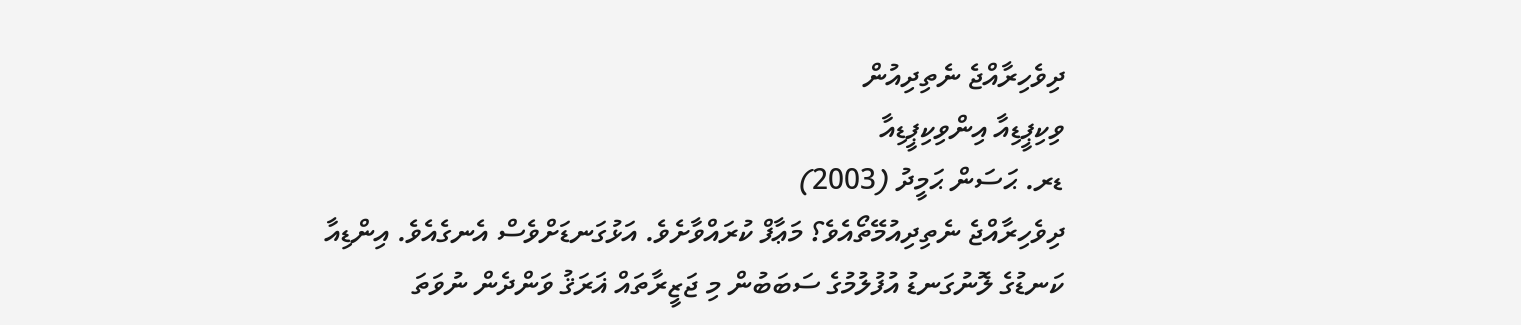ދިވެހިރާއްޖެ ނެތިދިއުން
ވިކިޕީޑިއާ އިންވިކިޕީޑިއާ
ޑރ. ޙަސަން ޙަމީދު (2003)
ދިވެހިރާއްޖެ ނެތިދިއުމޭތޯއެވެ؟ މަޢާފް ކުރައްވާށެވެ. އަޅުގަނޑަށްވެސް އެނގެއެވެ. އިންޑިއާ ކަނޑުގެ ލޮނުގަނޑު އުފުލުމުގެ ސަބަބުން މި ޖަޒީރާތައް ޣަރަޤު ވަންދެން ނުވަތަ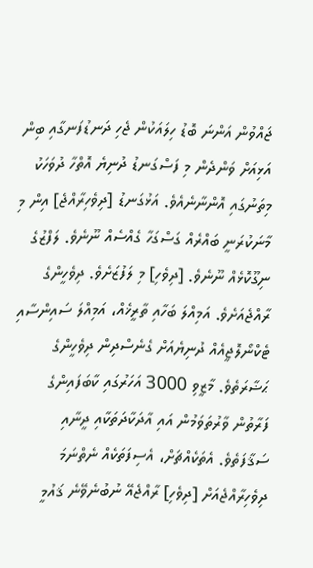ޖައްވުން އަންނަ ބޮޑު ހިލައަކުން ޖެހި ދަނޑުފަނގާއި ބިން އަޅިއަށް ވަންދެން މި ފަސްގަނޑު ދުނިޔެ އޮތްހާ ދުވަހަކު މިތަނުގައި އޮންނާނެއެވެ. އަޅުގަނޑު [ދިވެހިރާއްޖެ] އިން މި މާނަކުރަނީ ބައްރެއް ގަސްގަހާ ގެއްސެއް ނޫނެވެ. ލަފްޒުގެ ނިގޫކޮޅެއް ނޫނެވެ. [ދިވެހި] މި ލަފުޒަށެވެ. ދިވެހީންގެ ރާއްޖެއަށެވެ. އަމިއްލަ ބަހާއި ތާރީޚެއް، އަމިއްލަ ސައިންސާއި ޓެކްނޯލޮޖީއެއް ދުނިޔެއަށް ގެނެސްދިން ދިވެހީންގެ ޙަޟާރަތެވެ. މާޒީވި 3000 އަހަރުގައި ކާބަފައިންގެ ފަރާތުން ވާރުތަވަމުން އައި އާދަކާދަތަކާއި ދީނާއި ސަޤާފަތެވެ. އެތަކެއްޗަށް، އެސިފަތަކެއް ނެތްނަމަ ދިވެހިރާއްޖެއަށް [ދިވެހި] ރާއްޖެއޭ ނުބުނެވޭނެ ޤައުމީ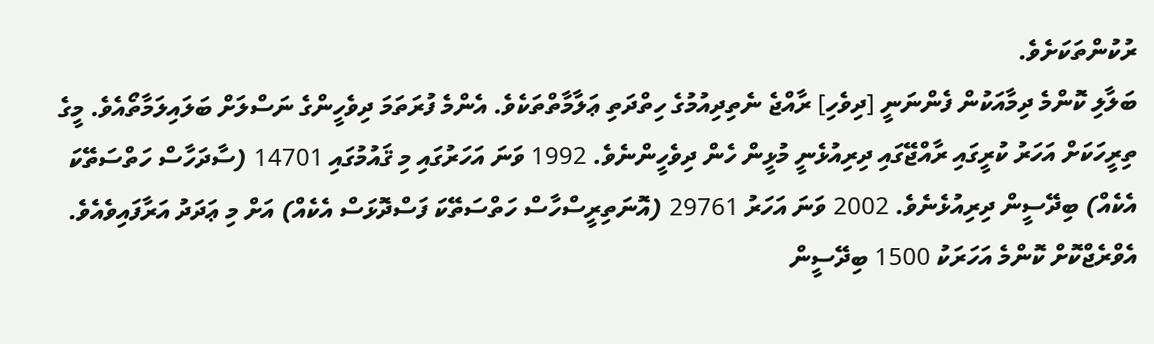ރުކުންތަކަށެވެ.
ބަލާލި ކޮންމެ ދިމާއަކުން ފެންނަނީ [ދިވެހި] ރާއްޖެ ނެތިދިއުމުގެ ހިތްދަތި ޢަލާމާތްތަކެވެ. އެންމެ ފުރަތަމަ ދިވެހީންގެ ނަސްލަށް ބަލައިލަމާތޯއެވެ. މީގެ ތިރީހަކަށް އަހަރު ކުރީގައި ރާއްޖޭގައި ދިރިއުޅެނީ މުޅީން ހެން ދިވެހީންނެވެ. 1992 ވަނަ އަހަރުގައި މި ޤައުމުގައި 14701 (ސާދަހާސް ހަތްސަތޭކަ އެކެއް) ބިދޭސީން ދިރިއުޅެނެވެ. 2002 ވަނަ އަހަރު 29761 (އޮނަތިރީސްހާސް ހަތްސަތޭކަ ފަސްދޮޅަސް އެކެއް) އަށް މި ޢަދަދު އަރާފައިވެއެވެ. އެވްރެޖްކޮށް ކޮންމެ އަހަރަކު 1500 ބިދޭސީން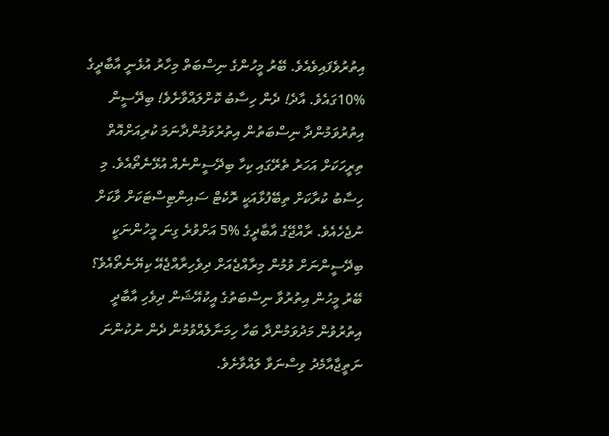އިތުރުވެފައިވެއެވެ. ބޭރު މީހުންގެ ނިސްބަތް މިހާރު އުޅެނީ އާބާދީގެ %10ގައެވެ. އާދެ! ދެން ހިސާބު ކޮށްލައްވާށެވެ! ބިދޭސީން އިތުރުވަމުންދާ ނިސްބަތުން އިތުރުވަމުންދާނަމަ ކުރިއަށްއޮތް ތިރީހަކަށް އަހަރު ތެރޭގައި ކިހާ ބިދޭސީންނެއް އުޅޭނެތޯއެވެ. މި ހިސާބު ކުރާކަށް ތިބޭފުޅާއަކީ ރޮކެޓް ސައިންޓިސްޓަކަށް ވާކަށް ނުޖެހެއެވެ. ރާއްޖޭގެ އާބާދީގެ %5 އަށްވުރެ ގިނަ މީހުންނަކީ ބިދޭސީންނަށް ވުމުން މިރާއްޖެއަށް ދިވެހިރާއްޖެއޭ ކިޔޭނެތޯއެވެ؟ ބޭރު މީހުން އިތުރުވާ ނިސްބަތުގެ އީކުއޭޝަން ދިވެހި އާބާދީ އިތުރުވުން މަދުވަމުންދާ ބަހާ ހިމަނާލެއްވުމުން ދެން ނުކުންނަ ނަތީޖާއާމެދު ވިސްނަވާ ލައްވާށެވެ.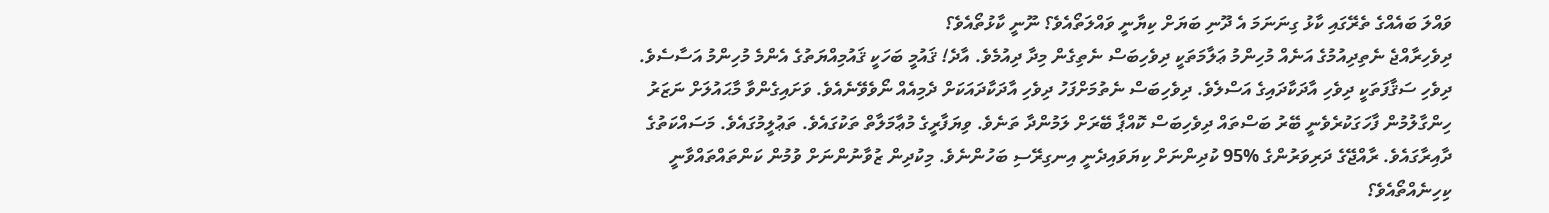ވައްލަ ބައެއްގެ ތެރޭގައި ކާޅު ގިނަނަމަ އެ ދޫނި ބަޔަށް ކިޔާނީ ވައްލަތޯއެވެ؟ ނޫނީ ކާޅުތޯއެވެ؟
ދިވެހިރާއްޖެ ނެތިދިއުމުގެ އަނެއް މުހިންމު ޢަލާމަތަކީ ދިވެހިބަސް ނެތިގެން މިދާ ދިއުމެވެ. އާދެ! ޤައުމީ ބަހަކީ ޤައުމިއްޔަތުގެ އެންމެ މުހިންމު އަސާސެވެ. ދިވެހި ސަޤާފަތަކީ ދިވެހި އާދަކާދައިގެ އަސްލެވެ. ދިވެހިބަސް ނެތުމަށްފަހު ދިވެހި އާދަކާދައަކަށް ދެމިއެއް ނޯވެވޭނެއެވެ. ވަށައިގެންވާ މާޙައުލަށް ނަޒަރު ހިންގާލުމުން ފާހަގަކުރެވެނީ ބޭރު ބަސްތައް ދިވެހިބަސް ކޮއްޕާ ބޭރަށް ލަމުންދާ ތަނެވެ. ވިޔަފާރީގެ މުޢާމަލާތް ތަކުގައެވެ. ތަޢުލީމުގައެވެ. މަސައްކަތުގެ ދާއިރާގައެވެ. ރާއްޖޭގެ ދަރިވަރުންގެ %95 ކުދިންނަށް ކިޔަވައިދެނީ އިނގިރޭސި ބަހުންނެވެ. މިކުދިން ޒުވާނުންނަށް ވުމުން ކަންތައްތައްވާނީ ކިހިނެއްތޯއެވެ؟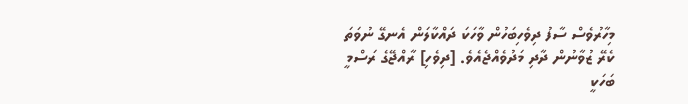މިހާރުވެސް ސާފު ދިވެހިބަހުން ވާހަކަ ދައްކާލަން އެނގޭ ނުވަތަ ކެރޭ ޒުވާނުން ދާދި މަދުވެއްޖެއެވެ. [ދިވެހި] ރާއްޖޭގެ ރަސްމީ ބަހަކީ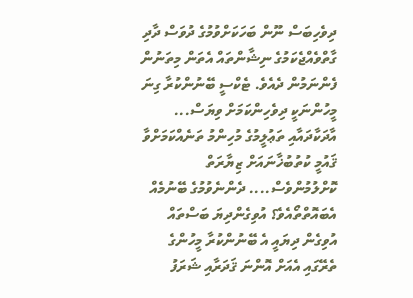ދިވެހިބަސް ނޫން ބަހަކަށްވުމުގެ ދުވަސް ދާދި ގާތްވެއްޖެކަމުގެ ނިޝާންތައް އެތަން މިތަނުން ފެންނަމުން ދެއެވެ. ޓެކްސީ ބޭނުންކުރާ ގިނަ މީހުންނަކީ ދިވެހިންކަމަށް ވިޔަސް... އާދަކާދައާއި ތަޢުލީމުގެ މުހިންމު ތަނެއްކަމަށްވާ ޤައުމީ ކުތުބުޚާނައަށް ޒިޔާރަތް ކޮށްލުމުންވެސް.... ދެންނެވުމުގެ ބޭނުމެއް އެބައޮތްތޯއެވެ؟ އުވިގެންދިޔަ ބަސްތައް އުވިގެން ދިޔައީ އެ ބޭނުންކުރާ މީހުންގެ ތެރޭގައި އެއަށް އޮންނަ ޤަދަރާއި ޝަރަފު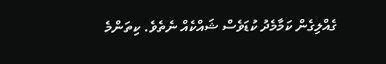ގެއްލިގެން ކަމާމެދު ކުޑަވެސް ޝައްކެއް ނެތެވެ. ކިތަންމެ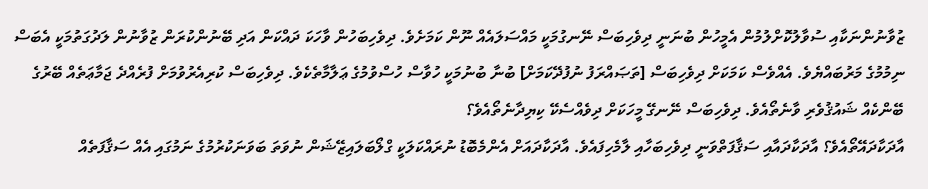ޒުވާނުންނަކާއި ސުވާލުކޮށްލުމުން އެމީހުން ބުނަނީ ދިވެހިބަސް ނޭނގުމަކީ މައްސަލައެއް ނޫން ކަމަށެވެ. ދިވެހިބަހުން ވާހަކަ ދައްކަން އަދި ބޭނުންކުރަން ޒުވާނުން ލަދުގަތުމަކީ އެބަސް ނިމުމުގެ މަރުބައްޔެވެ. އެއްވެސް ކަމަކަށް ދިވެހިބަސް [ތަޞައްރަފު ނުފުދޭކަމަށް] ބުނާ ބުނުމަކީ ހުވާސް ހުސްވުމުގެ ޢަލާމާތެކެވެ. ދިވެހިބަސް ކުރިއެރުވުމަށް ފުރެއްދެ ޖަމާޢަތެއް ބޭރުގެ ބޭންކެއް ޝައުޤުވެރި ވާނެތޯއެވެ. ދިވެހިބަސް ނޭނގޭ މީހަކަށް ދިވެއްސެކޭ ކިޔިދާނެތޯއެވެ؟
އާދަކާދައޭތޯއެވެ؟ އާދަކާދައާއި ސަޤާފަތްވަނީ ދިވެހިބަހާއި ލާމެހިފައެވެ. އާދަކާދައަށް އެންމެބޮޑު ނުރައްކަލަކީ ގްލޯބަލައިޒޭޝަން ނުވަތަ ބަވަނަކުރުމުގެ ނަމުގައި އެއް ސަޤާފަތެއް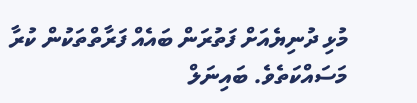މުޅި ދުނިޔެއަށް ފަތުރަން ބައެއް ފަރާތްތަކުން ކުރާ މަސައްކަތެވެ. ބައިނަލް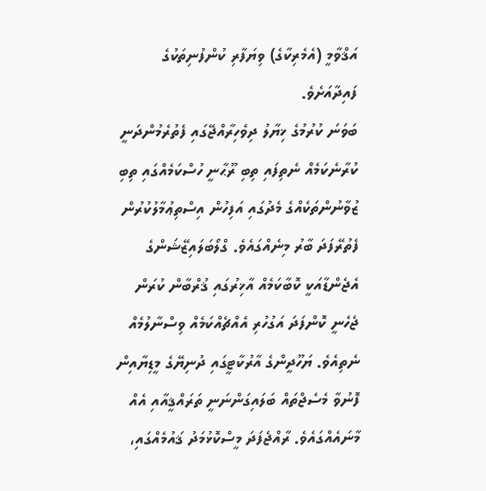އަޤްވާމީ (އެމެރިކާގެ) ވިޔަފާރި ކުންފުނިތަކުގެ ފައިދާއަށެވެ.
ބަވަނަ ކުރުމުގެ ޚިޔާލު ދިވެހިރާއްޖޭގައި ފެތުރެމުންދަނީ ކުރާނެކަމެއް ނެތިފައި ތިބި ރޫޙާނީ ހުސްކަމެއްގައި ތިބި ޒުވާނުންތަކެއްގެ މެދުގައި އަފިހުން އިސްތިޢުމާލުކުރުން ފެތުރޭފަދަ ބާރު މިނެއްގައެވެ. ގްލޯބަލައިޒޭޝަންގެ އެޖެންޑާއަކީ ކޮބާކަމެއް އާޚިރުގައި ޤުރްބާން ކުރަން ޖެހެނީ ކޮންފަދަ އަގުހުރި އެއްޗެއްކަމެއް ވިސްނާލުމެއް ނެތިއެވެ. ޔަހޫދީންގެ އާރުކާޓީގައި ދުނިޔޭގެ މީޑިޔާއިން ފޮނުވާ މެސެޖްތައް ބަލައިގަންނަނީ ތަރައްޤީއާއި އެއް މާނައެއްގައެވެ. ރާއްޖެފަދަ މީސްކޮޅުމަދު ޤައުމެއްގައި،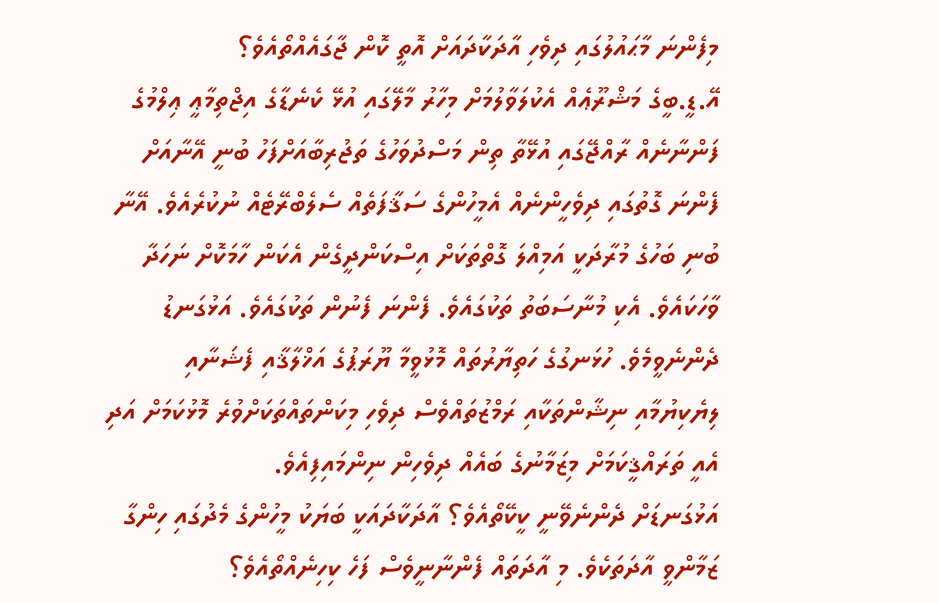މިފެންނަ މާޙައުލުގައި ދިވެހި އާދަކާދައަށް އޮތީ ކޮން ޖާގައެއްތޯއެވެ؟
އޭ.ޑީ.ބީގެ މަޝްރޫޢެއް އެކުލަވާލުމަށް މިހާރު މާލޭގައި އުޅޭ ކެނެޑާގެ އިޖްތިމާޢީ ޢިލްމުގެ ފަންނާނެއް ރާއްޖޭގައި އުޅޭތާ ތިން މަސްދުވަހުގެ ތަޖުރިބާއަށްފަހު ބުނީ އޭނާއަށް ފެންނަ ގޮތުގައި ދިވެހީންނެއް އެމީހުންގެ ސަޤާފަތެއް ސެލެބްރޭޓެއް ނުކުރެއެވެ. އޭނާ ބުނި ބަހުގެ މުރާދަކީ އަމިއްލަ ގޮތްތަކަށް އިސްކަންދީގެން އެކަން ހާމަކޮށް ނަހަދާ ވާހަކައެވެ. އެކި މުނާސަބަތު ތަކުގައެވެ. ފެންނަ ފެނުން ތަކުގައެވެ. އަޅުގަނޑު ދެންނެވީމެވެ. ހުޅަނގުގެ ހަތިޔާރުތައް މޮޅުވީމާ ޔޫރަޕުގެ އަޚްލާޤާއި ފެޝަނާއި ލިޔެކިޔުމާއި ނިޝާންތަކާއި ރަމްޒުތައްވެސް ދިވެހި މިކަންތައްތަކަށްވުރެ މޮޅުކަމަށް އަދި އެއީ ތަރައްޤީކަމަށް މިޒަމާނުގެ ބައެއް ދިވެހިން ނިންމައިފިއެވެ.
އަޅުގަނޑަށް ދެންނެވޭނީ ކީކޭތޯއެވެ؟ އާދަކާދައަކީ ބަޔަކު މީހުންގެ މެދުގައި ހިންގާ ޒަމާންވީ އާދަތަކެވެ. މި އާދަތައް ފެންނާނީވެސް ފަހެ ކިހިނެއްތޯއެވެ؟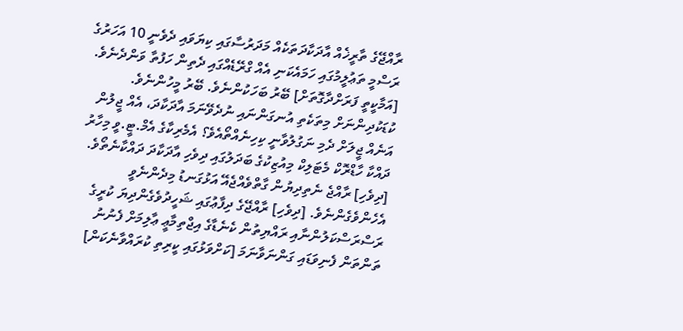ރާއްޖޭގެ ތާރީޚެއް އާދަކާދަތަކެއް މަދަރުސާގައި ކިޔަވައި ދެވެނީ 10 އަހަރުގެ ރަސްމީ ތަޢުލީމުގައި ހަމައެކަނި އެއް ގްރޭޑެއްގައި ދެތިން ހަފުތާ ވަންދެނެވެ. [އަމާކީތީ ފަރަށްދާގޮތަށް] ބޭރު ބަހަކުންނެވެ. ބޭރު މީހުންނެވެ. ކުޑަކުދިންނަށް މިތަކެތި އުނގަންނައި ނުދެވޭނަމަ އާދަކާދަ، އެއް ޖީލުން އަނެއް ޖީލަށް ދެމި ނަގުލުވާނީ ކިހިނެއްތޯއެވެ؟ އެމެރިކާގެ އެމް.ޓީ.ވީ މިހާރު ދައްކާ ހާޑްރޮކް މެޓަލިކް މިއުޒިކުގެ ބަދަލުގައި ދިވެހި އާދަކާދަ ދައްކާނެތޯވެ. [ދިވެހި] ރާއްޖެ ނެތިދިޔުން ގާތްވެއްޖެއޭ އަޅުގަނޑު މިދެންނެވީ އެހެންވެގެންނެވެ. [ދިވެހި] ރާއްޖޭގެ ދިފާޢުގައި ޝަހީދުވެގެންދިޔަ ކުރީގެ ރަސްރަސްކަލުންނާއި ރައްޔިތުން ކެނެޑާގެ އިޖްތިމާޢީ ޢާލިމަށް ފެނުނު ތަންތަން ފެނިވަޑައި ގަންނަވާނަމަ [ކަށްވަޅުގައި ކީރިތި ކުރައްވާނެކަން]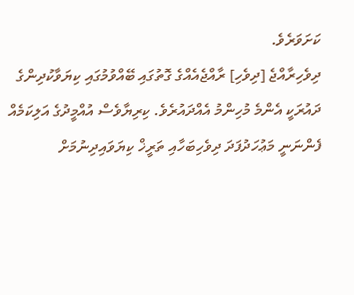ކަށަވަރެވެ.
ދިވެހިރާއްޖެ [ދިވެހި] ރާއްޖެއެއްގެ ގޮތުގައި ބޭއްވުމުގައި ކިޔަވާކުދިންގެ ދައުރަކީ އެންމެ މުހިންމު އެއްދައުރެވެ. ކިރިޔާވެސް އުއްމީދުގެ އަލިކަމެއް ފެންނަނީ މަޢުހަދުފަދަ ދިވެހިބަހާއި ތަރީޚް ކިޔަވައިދިނުމަށް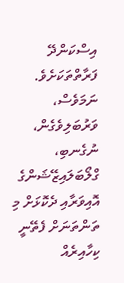އިސްކަންދޭ ފަރާތްތަކަށެވެ. ނަމަވެސް، ވަރުބަލިވެގެން، ނުގެނބި، ގްލޯބަލައިޒޭޝަންގެ އޮއިވަރާއި ދެކޮޅަށް މި ތަންތަނަށް ފެތޭނީ ކިހާއިރެއް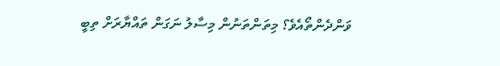ވަންދެންތޯއެވެ؟ މިތަންތަނުން މިސާލު ނަގަން ތައްޔާރަށް ތިބީ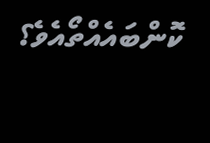ކޮންބައެއްތޯއެވެ؟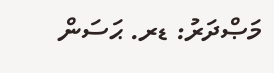މަޞްދަރު: ޑރ. ޙަސަން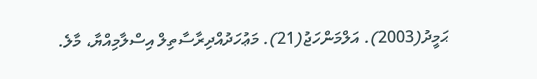ޙަމީދު(2003). އަލްމަންހަޖު(21). މަޢުހަދުއްދިރާސާތިލް އިސްލާމިއްޔާ، މާލެ.